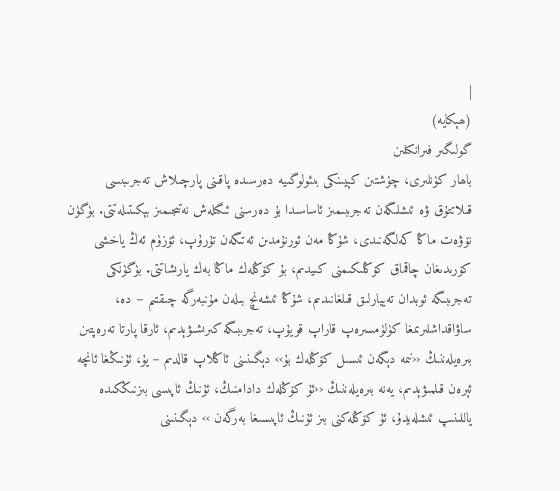|
(ھېكايە)
گولىگىر فىرانكىلىن
باھار كۈنلىرى، چۈشتىن كېيىنكى بىئولوگىيە دەرسىدە پاقىنى پارچىلاش تەجرىبىسى قىلاتتۇق ۋە ئىشلىگەن تەجرىبىمىز ئاساسىدا بۇ دەرسنى ئىگىلەش نەتىجىمىز بېكىتىلەتتى. بۈگۈن نۆۋەت ماڭا كەلگەنىدى، شۇڭا مەن ئورنۇمدىن ئەتىگەن تۇرۇپ، ئۆزۈم ئەڭ ياخشى كۆرىدىغان چاقماق كۆڭلىكىمنى كىيدىم، بۇ كۆڭلەك ماڭا بەك يارىشاتتى. بۈگۈنكى تەجرىبىگە ئوبدان تەييارلىق قىلغانىدىم، شۇڭا ئىشەنچ بىلەن مۇنبەرگە چىقتىم – دە، ساۋاقداشلىرىمغا كۈلۈمسىرەپ قاراپ قويۇپ، تەجرىبىگە كىرىشىۋېدىم، ئارقا پارتا تەرەپتىن بىرەيلەننىڭ ‹‹نىمە دېگەن ئىسىل كۆڭلەك بۇ›› دېگىنىنى ئاڭلاپ قالدىم – يۇ، ئۇنىڭغا ئانچە ئېرەن قىلمىۋېدىم، يەنە بىرەيلەننىڭ ‹‹ئۇ كۆڭلەك دادامنىڭ، ئۇنىڭ ئاپىسى بىزنىڭكىدە ياللىنىپ ئىشلەيدۇ، ئۇ كۆڭلەكنى بىز ئۇنىڭ ئاپىسىغا بەرگەن ›› دېگىنىنى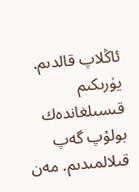ئاڭلاپ قالدىم. يۈرىكىم قىسىلغاندەك بولۇپ گەپ قىلالمىدىم. مەن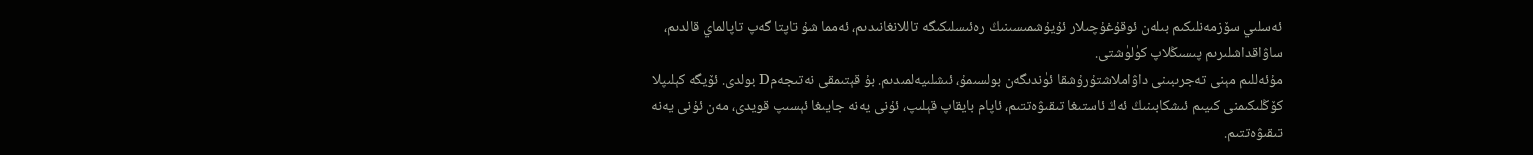ئەسلىي سۆزمەنلىكىم بىلەن ئوقۇغۇچىلار ئۇيۇشمىسىنىڭ رەئىسلىكىگە تاللانغانىدىم، ئەمما شۇ تاپتا گەپ تاپالماي قالدىم، ساۋاقداشلىرىم پىسىڭلاپ كۈلۈشتى.
مۇئەللىم مېنى تەجرىبىنى داۋاملاشتۇرۇشقا ئۈندىگەن بولسىمۇ، ئىشلىيەلمىدىم. بۇ قېتىمقى نەتىجەمD بولدى. ئۆيگە كېلىپلا كۆڭلىكىمنى كىيىم ئىشكابىنىڭ ئەڭ ئاستىغا تىقىۋەتتىم، ئاپام بايقاپ قېلىپ، ئۇنى يەنە جايىغا ئېسىپ قويدى، مەن ئۇنى يەنە تىقىۋەتتىم.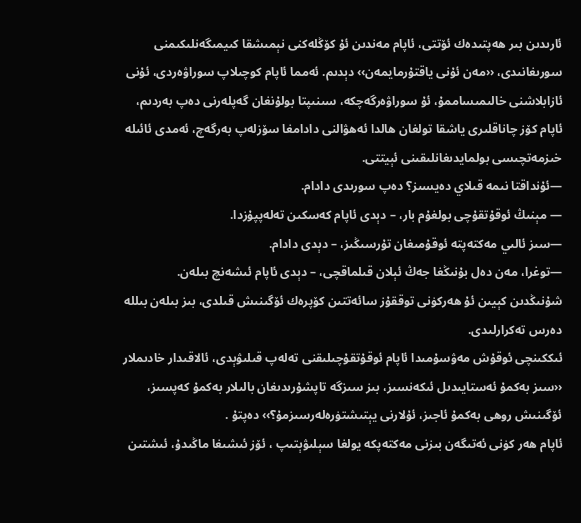ئارىدىن بىر ھەپتىدەك ئۆتتى، ئاپام مەندىن ئۇ كۆڭلەكنى نېمىشقا كىيمىگەنلىكىمنى سورىغانىدى، ‹‹مەن ئۇنى ياقتۇرمايمەن›› دېدىم. ئەمما ئاپام كوچىلاپ سوراۋەردى، ئۇنى ئازابلاشنى خالىمىساممۇ، ئۇ سوراۋەرگەچكە، سىنىپتا بولۇنغان گەپلەرنى دەپ بەردىم، ئاپام كۆز چاناقلىرى ياشقا تولغان ھالدا ئەھۋالنى دادامغا سۆزلەپ بەرگەچ، ئەمدى ئائىلە خىزمەتچىسى بولمايدىغانلىقىنى ئېيتتى.
—ئۇنداقتا نىمە قىلاي دەيسىز؟ دەپ سورىدى دادام.
— مېنىڭ ئوقۇتقۇچى بولغۇم بار، – دېدى ئاپام كەسكىن تەلەپپۇزدا.
—سىز ئالىي مەكتەپتە ئوقۇمىغان تۇرسىڭىز، – دېدى دادام.
—توغرا، مەن دەل بۇنىڭغا جەڭ ئېلان قىلماقچى، – دېدى ئاپام ئىشەنچ بىلەن.
شۇنىڭدىن كېيىن ئۇ ھەركۈنى توققۇز سائەتتىن كۆپرەك ئۆگىنىش قىلدى، بىز بىلەن بىللە دەرس تەكرارلىدى.
ئىككىنچى ئوقۇش مەۋسۇمىدا ئاپام ئوقۇتقۇچىلىقنى تەلەپ قىلىۋېدى، ئالاقىدار خادىملار ‹‹سىز بەكمۇ ئەستايىدىل ئىكەنسىز، بىز سىزگە تاپشۇرىدىغان بالىلار بەكمۇ كەپسىز، ئۆگىنىش روھى بەكمۇ ئاجىز، ئۇلارنى يېتىشتۈرەلەرسىزمۇ؟›› دەپتۇ .
ئاپام ھەر كۈنى ئەتىگەن بىزنى مەكتەپكە يولغا سېلىۋېتىپ ، ئۆز ئىشىغا ماڭىدۇ، ئىشتىن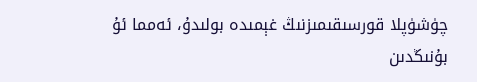چۈشۈپلا قورسىقىمىزنىڭ غېمىدە بولىدۇ، ئەمما ئۇ بۇنىڭدىن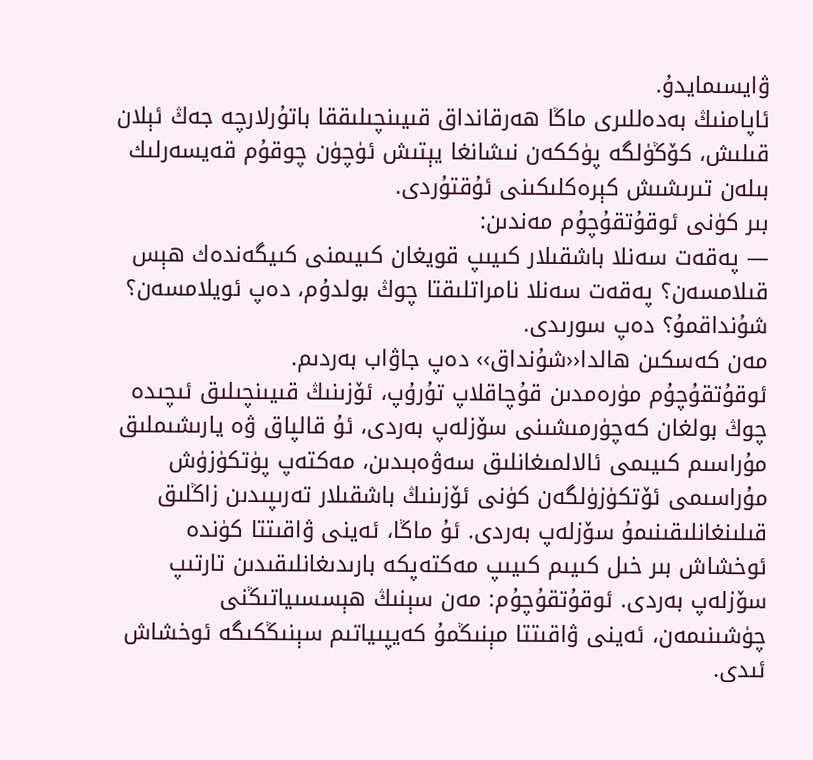ۋايسىمايدۇ.
ئاپامنىڭ بەدەللىرى ماڭا ھەرقانداق قىيىنچىلىققا باتۇرلارچە جەڭ ئېلان قىلىش، كۆڭۈلگە پۈككەن نىشانغا يېتىش ئۈچۈن چوقۇم قەيسەرلىك بىلەن تىرىشىش كېرەكلىكىنى ئۇقتۇردى.
بىر كۈنى ئوقۇتقۇچۇم مەندىن:
— پەقەت سەنلا باشقىلار كىيىپ قويغان كىيىمنى كىيگەندەك ھېس قىلامسەن؟ پەقەت سەنلا نامراتلىقتا چوڭ بولدۇم، دەپ ئويلامسەن؟ شۇنداقمۇ؟ دەپ سورىدى.
مەن كەسكىن ھالدا‹‹شۇنداق›› دەپ جاۋاب بەردىم.
ئوقۇتقۇچۇم مۈرەمدىن قۇچاقلاپ تۇرۇپ، ئۆزىنىڭ قىيىنچىلىق ئىچىدە چوڭ بولغان كەچۈرمىشىنى سۆزلەپ بەردى، ئۇ قالپاق ۋە يارىشىملىق مۇراسىم كىيىمى ئالالمىغانلىق سەۋەبىدىن، مەكتەپ پۈتكۈزۈش مۇراسىمى ئۆتكۈزۈلگەن كۈنى ئۆزىنىڭ باشقىلار تەرىپىدىن زاڭلىق قىلىنغانلىقىنىمۇ سۆزلەپ بەردى. ئۇ ماڭا، ئەينى ۋاقىتتا كۈندە ئوخشاش بىر خىل كىيىم كىيىپ مەكتەپكە بارىدىغانلىقىدىن تارتىپ سۆزلەپ بەردى. ئوقۇتقۇچۇم: مەن سېنىڭ ھېسسىياتىڭنى چۈشىنىمەن، ئەينى ۋاقىتتا مېنىڭمۇ كەيپىياتىم سېنىڭكىگە ئوخشاش ئىدى.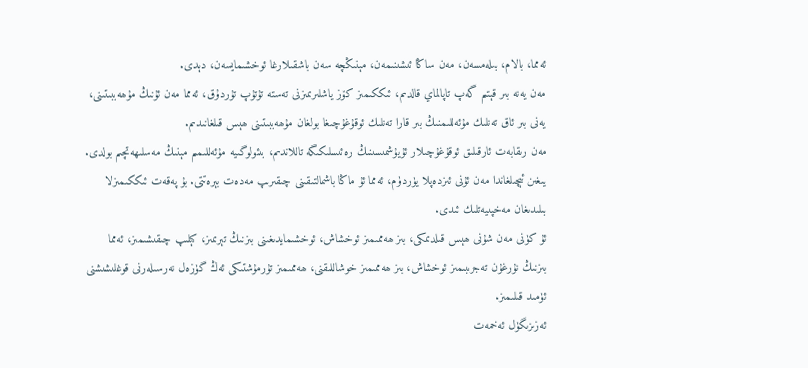ئەمما، بالام، بىلەمسەن، مەن ساڭا ئىشىنىمەن، مېنىڭچە سەن باشقىلارغا ئوخشىمايسەن، دېدى.
مەن يەنە بىر قېتىم گەپ تاپالماي قالدىم، ئىككىمىز كۆز ياشلىرىمىزنى تەستە تۇتۇپ تۇردۇق، ئەمما مەن ئۇنىڭ مۇھەببىتىنى، يەنى بىر ئاق تەنلىك مۇئەللىمنىڭ بىر قارا تەنلىك ئوقۇغۇچىغا بولغان مۇھەببىتىنى ھېس قىلغانىدىم.
مەن رىقابەت ئارقىلىق ئوقۇغۇچىلار ئۇيۇشمىسىنىڭ رەئىسلىكىگە تاللاندىم، بىئولوگىيە مۇئەللىمىم مېنىڭ مەسلىھەتچىم بولدى. يىغىن ئېچىلغاندا مەن ئۇنى ئىزدەپلا يۈردۈم، ئەمما ئۇ ماڭا باشمالتىقىنى چىقىرىپ مەدەت بېرەتتى. بۇ پەقەت ئىككىمىزلا بىلىدىغان مەخپىيەتلىك ئىدى.
ئۇ كۈنى مەن شۇنى ھېس قىلدىمكى، بىز ھەممىمىز ئوخشاش، ئوخشىمايدىغىنى بىزنىڭ تېرىمىز، كېلىپ چىقىشىمىز، ئەمما بىزنىڭ نۇرغۇن تەجرىبىمىز ئوخشاش، بىز ھەممىمىز خوشاللىقنى، ھەممىمىز تۇرمۇشتىكى ئەڭ گۈزەل نەرسىلەرنى قوغلىشىشنى ئۈمىد قىلىمىز.
ئەزىزىگۈل ئەخمەت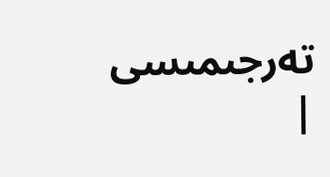تەرجىمىسى
|